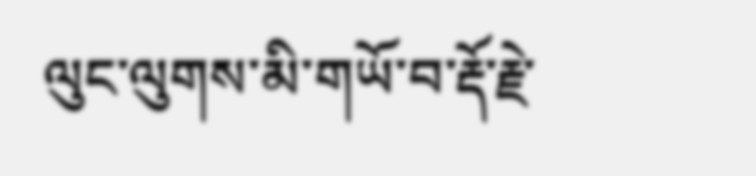ལུང་ལུགས་མི་གཡོ་བ་རྡོ་རྗེ་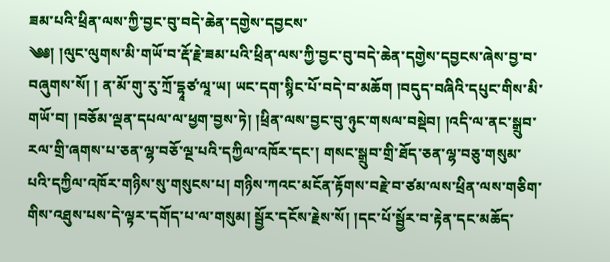ཟམ་པའི་ཕྲིན་ལས་ཀྱི་བྱང་བུ་བདེ་ཆེན་དགྱེས་དབྱངས་
༄༅། །ལུང་ལུགས་མི་གཡོ་བ་རྡོ་རྗེ་ཟམ་པའི་ཕྲིན་ལས་ཀྱི་བྱང་བུ་བདེ་ཆེན་དགྱེས་དབྱངས་ཞེས་བྱ་བ་བཞུགས་སོ། ། ན་མོ་གུ་རུ་ཀྲོ་དྷཱཙ་ལཱ་ཡ། ཡང་དག་སྙིང་པོ་བདེ་བ་མཆོག །བདུད་བཞིའི་དཔུང་གིས་མི་གཡོ་བ། །བཅོམ་ལྡན་དཔལ་ལ་ཕྱག་བྱས་ཏེ། །ཕྲིན་ལས་བྱང་བུ་ཉུང་གསལ་བསྡེབ། །འདི་ལ་ནང་སྒྲུབ་རལ་གྲི་ཞགས་པ་ཅན་ལྷ་བཅོ་ལྔ་པའི་དཀྱིལ་འཁོར་དང་། གསང་སྒྲུབ་གྲི་ཐོད་ཅན་ལྷ་བཅུ་གསུམ་པའི་དཀྱིལ་འཁོར་གཉིས་སུ་གསུངས་པ། གཉིས་ཀའང་མངོན་རྟོགས་བརྗེ་བ་ཙམ་ལས་ཕྲིན་ལས་གཅིག་གིས་འཐུས་པས་དེ་ལྟར་དགོད་པ་ལ་གསུམ། སྦྱོར་དངོས་རྗེས་སོ། །དང་པོ་སྦྱོར་བ་རྟེན་དང་མཆོད་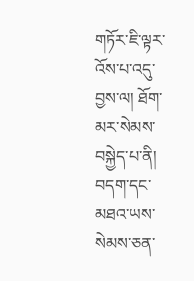གཏོར་ཇི་ལྟར་འོས་པ་འདུ་བྱས་ལ། ཐོག་མར་སེམས་བསྐྱེད་པ་ནི། བདག་དང་མཐའ་ཡས་སེམས་ཅན་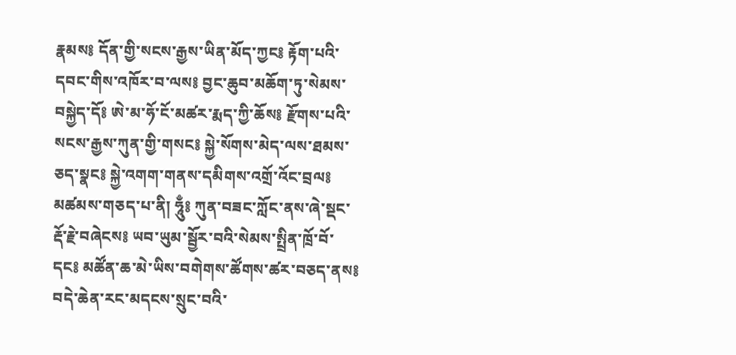རྣམས༔ དོན་གྱི་སངས་རྒྱས་ཡིན་མོད་ཀྱང༔ རྟོག་པའི་དབང་གིས་འཁོར་བ་ལས༔ བྱང་ཆུབ་མཆོག་ཏུ་སེམས་བསྐྱེད་དོ༔ ཨེ་མ་ཧོ་ངོ་མཚར་རྨད་ཀྱི་ཆོས༔ རྫོགས་པའི་སངས་རྒྱས་ཀུན་གྱི་གསང༔ སྐྱེ་སོགས་མེད་ལས་ཐམས་ཅད་སྣང༔ སྐྱེ་འགག་གནས་དམིགས་འགྲོ་འོང་བྲལ༔ མཚམས་གཅད་པ་ནི། ཧཱུྃ༔ ཀུན་བཟང་ཀློང་ནས་ཞེ་སྡང་རྡོ་རྗེ་བཞེངས༔ ཡབ་ཡུམ་སྦྱོར་བའི་སེམས་སྤྲིན་ཁྲོ་བོ་དང༔ མཚོན་ཆ་མེ་ཡིས་བགེགས་ཚོགས་ཚར་བཅད་ནས༔ བདེ་ཆེན་རང་མདངས་སྲུང་བའི་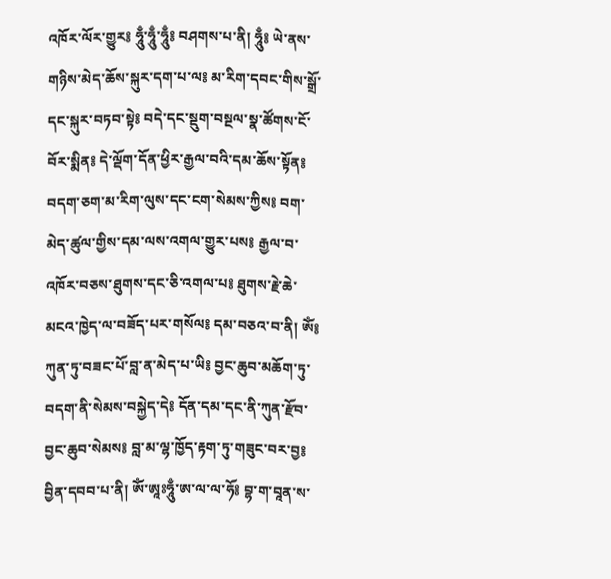འཁོར་ལོར་གྱུར༔ ཧཱུྃ་ཧཱུྃ་ཧཱུྃ༔ བཤགས་པ་ནི། ཧཱུྃ༔ ཡེ་ནས་གཉིས་མེད་ཆོས་སྐུར་དག་པ་ལ༔ མ་རིག་དབང་གིས་སྒྲོ་དང་སྐུར་བཏབ་སྟེ༔ བདེ་དང་སྡུག་བསྔལ་སྣ་ཚོགས་ངོ་བོར་སྨིན༔ དེ་ལྡོག་དོན་ཕྱིར་རྒྱལ་བའི་དམ་ཆོས་སྟོན༔ བདག་ཅག་མ་རིག་ལུས་དང་ངག་སེམས་ཀྱིས༔ བག་མེད་ཚུལ་གྱིས་དམ་ལས་འགལ་གྱུར་པས༔ རྒྱལ་བ་འཁོར་བཅས་ཐུགས་དང་ཅི་འགལ་པ༔ ཐུགས་རྗེ་ཆེ་མངའ་ཁྱེད་ལ་བཟོད་པར་གསོལ༔ དམ་བཅའ་བ་ནི། ཨོཾ༔ ཀུན་ཏུ་བཟང་པོ་བླ་ན་མེད་པ་ཡི༔ བྱང་ཆུབ་མཆོག་ཏུ་བདག་ནི་སེམས་བསྐྱེད་དེ༔ དོན་དམ་དང་ནི་ཀུན་རྫོབ་བྱང་ཆུབ་སེམས༔ བླ་མ་ལྷ་ཁྱོད་རྟག་ཏུ་གཟུང་བར་བྱ༔ བྱིན་དབབ་པ་ནི། ཨོཾ་ཨཱཿཧཱུྃ་ཨ་ལ་ལ་ཧོ༔ བྷ་ག་བཱན་ས་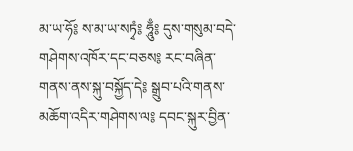མ་ཡ་ཧོ༔ ས་མ་ཡ་སཏྭཾ༔ ཧཱུྃ༔ དུས་གསུམ་བདེ་གཤེགས་འཁོར་དང་བཅས༔ རང་བཞིན་གནས་ནས་སྐུ་བསྐྱོད་དེ༔ སྒྲུབ་པའི་གནས་མཆོག་འདིར་གཤེགས་ལ༔ དབང་སྐུར་བྱིན་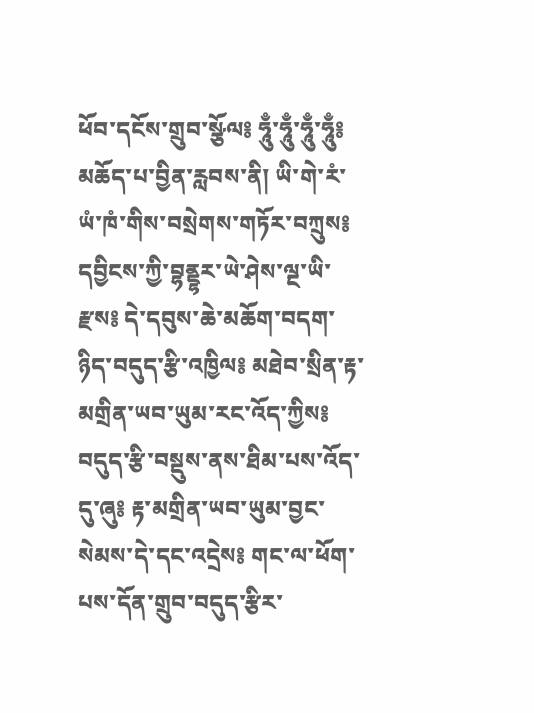ཕོབ་དངོས་གྲུབ་སྩོལ༔ ཧཱུྃ་ཧཱུྃ་ཧཱུྃ་ཧཱུྃ༔ མཆོད་པ་བྱིན་རླབས་ནི། ཡི་གེ་རཾ་ཡཾ་ཁཾ་གིས་བསྲེགས་གཏོར་བཀྲུས༔ དབྱིངས་ཀྱི་བྷནྡྷར་ཡེ་ཤེས་ལྔ་ཡི་རྫས༔ དེ་དབུས་ཆེ་མཆོག་བདག་ཉིད་བདུད་རྩི་འཁྱིལ༔ མཐེབ་སྲིན་རྟ་མགྲིན་ཡབ་ཡུམ་རང་འོད་ཀྱིས༔ བདུད་རྩི་བསྡུས་ནས་ཐིམ་པས་འོད་དུ་ཞུ༔ རྟ་མགྲིན་ཡབ་ཡུམ་བྱང་སེམས་དེ་དང་འདྲེས༔ གང་ལ་ཕོག་པས་དོན་གྲུབ་བདུད་རྩིར་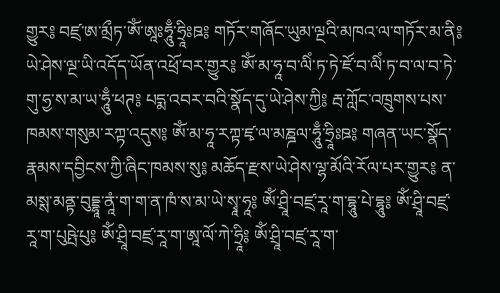གྱུར༔ བཛྲ་ཨ་མྲྀཏ་ཨོཾ་ཨཱཿཧཱུྃ་ཧྲཱིཿཋ༔ གཏོར་གཞོང་ཡུམ་ལྔའི་མཁའ་ལ་གཏོར་མ་ནི༔ ཡེ་ཤེས་ལྔ་ཡི་འདོད་ཡོན་འཕྲོ་བར་གྱུར༔ ཨོཾ་མ་ཧཱ་བ་ལིཾ་ཏ་ཏེ་ཛོ་བ་ལིཾ་ཏ་བ་ལ་བ་ཏེ་གུ་ཧྱ་ས་མ་ཡ་ཧཱུྃ་ཕཊ༔ པདྨ་འབར་བའི་སྣོད་དུ་ཡེ་ཤེས་ཀྱི༔ རྦ་ཀློང་འཁྲུགས་པས་ཁམས་གསུམ་རཀྟ་འདུས༔ ཨོཾ་མ་ཧཱ་རཀྟ་ཛྭ་ལ་མཎྜལ་ཧཱུྃ་ཧྲཱིཿཋ༔ གཞན་ཡང་སྣོད་རྣམས་དབྱིངས་ཀྱི་ཞིང་ཁམས་སུ༔ མཆོད་རྫས་ཡེ་ཤེས་ལྷ་མོའི་རོལ་པར་གྱུར༔ ན་མསྶ་མནྟ་བུདྡྷཱ་ནཱཾ་ག་ག་ན་ཁཾ་ས་མ་ཡེ་སྭཱ་ཧཱ༔ ཨོཾ་ཤྲཱི་བཛྲ་རཱ་ག་དྷཱུ་པེ་དྷཱུ༔ ཨོཾ་ཤྲཱི་བཛྲ་རཱ་ག་པུཥྤེ་པུ༔ ཨོཾ་ཤྲཱི་བཛྲ་རཱ་ག་ཨཱ་ལོ་ཀེ་ཧྲཱི༔ ཨོཾ་ཤྲཱི་བཛྲ་རཱ་ག་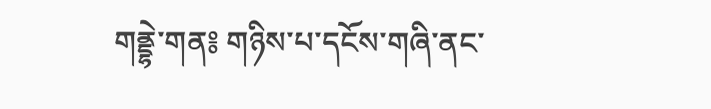གནྡྷེ་གན༔ གཉིས་པ་དངོས་གཞི་ནང་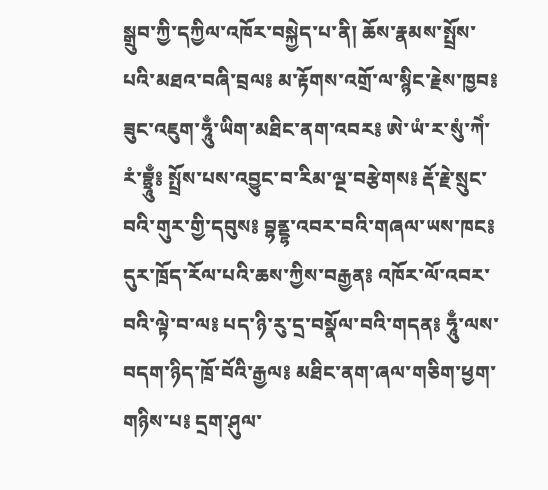སྒྲུབ་ཀྱི་དཀྱིལ་འཁོར་བསྐྱེད་པ་ནི། ཆོས་རྣམས་སྤྲོས་པའི་མཐའ་བཞི་བྲལ༔ མ་རྟོགས་འགྲོ་ལ་སྙིང་རྗེས་ཁྱབ༔ ཟུང་འཇུག་ཧཱུྃ་ཡིག་མཐིང་ནག་འབར༔ ཨེ་ཡཾ་ར་སུཾ་ཀེཾ་རཾ་བྷྲཱུྃ༔ སྤྲོས་པས་འབྱུང་བ་རིམ་ལྔ་བརྩེགས༔ རྡོ་རྗེ་སྲུང་བའི་གུར་གྱི་དབུས༔ བྷནྡྷ་འབར་བའི་གཞལ་ཡས་ཁང༔ དུར་ཁྲོད་རོལ་པའི་ཆས་ཀྱིས་བརྒྱན༔ འཁོར་ལོ་འབར་བའི་ལྟེ་བ་ལ༔ པད་ཉི་རུ་དྲ་བསྣོལ་བའི་གདན༔ ཧཱུྃ་ལས་བདག་ཉིད་ཁྲོ་བོའི་རྒྱལ༔ མཐིང་ནག་ཞལ་གཅིག་ཕྱག་གཉིས་པ༔ དྲག་ཤུལ་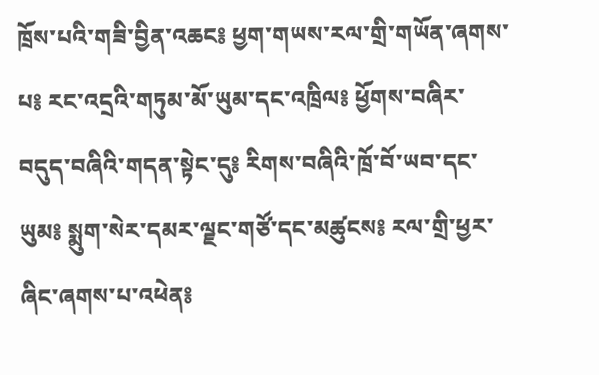ཁྲོས་པའི་གཟི་བྱིན་འཆང༔ ཕྱག་གཡས་རལ་གྲི་གཡོན་ཞགས་པ༔ རང་འདྲའི་གཏུམ་མོ་ཡུམ་དང་འཁྲིལ༔ ཕྱོགས་བཞིར་བདུད་བཞིའི་གདན་སྟེང་དུ༔ རིགས་བཞིའི་ཁྲོ་བོ་ཡབ་དང་ཡུམ༔ སྨུག་སེར་དམར་ལྗང་གཙོ་དང་མཚུངས༔ རལ་གྲི་ཕྱར་ཞིང་ཞགས་པ་འཕེན༔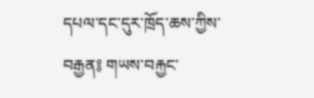དཔལ་དང་དུར་ཁྲོད་ཆས་ཀྱིས་བརྒྱན༔ གཡས་བརྐྱང་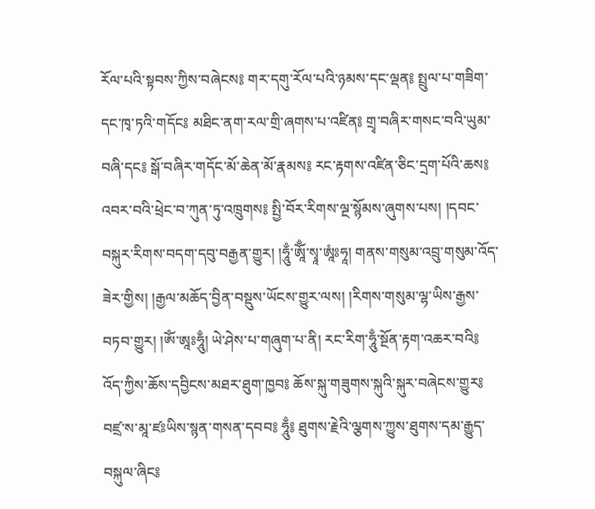རོལ་པའི་སྟབས་ཀྱིས་བཞེངས༔ གར་དགུ་རོལ་པའི་ཉམས་དང་ལྡན༔ སྤྲུལ་པ་གཟིག་དང་ཁྭ་ཏའི་གདོང༔ མཐིང་ནག་རལ་གྲི་ཞགས་པ་འཛིན༔ གྲྭ་བཞིར་གསང་བའི་ཡུམ་བཞི་དང༔ སྒོ་བཞིར་གདོང་མོ་ཆེན་མོ་རྣམས༔ རང་རྟགས་འཛིན་ཅིང་དྲག་པོའི་ཆས༔ འབར་བའི་ཕྲེང་བ་ཀུན་ཏུ་འཁྲུགས༔ སྤྱི་བོར་རིགས་ལྔ་སྙོམས་ཞུགས་པས། །དབང་བསྐུར་རིགས་བདག་དབུ་བརྒྱན་གྱུར། །ཧཱུྃ་ཨཱོྃ་སྭཱ་ཨཱཾཿཧཱ། གནས་གསུམ་འབྲུ་གསུམ་འོད་ཟེར་གྱིས། །རྒྱལ་མཆོད་བྱིན་བསྡུས་ཡོངས་གྱུར་ལས། །རིགས་གསུམ་ལྷ་ཡིས་རྒྱས་བཏབ་གྱུར། །ཨོཾ་ཨཱཿཧཱུྃ། ཡེ་ཤེས་པ་གཞུག་པ་ནི། རང་རིག་ཧཱུྃ་སྔོན་རྟག་འཆར་བའི༔ འོད་ཀྱིས་ཆོས་དབྱིངས་མཐར་ཐུག་ཁྱབ༔ ཆོས་སྐུ་གཟུགས་སྐུའི་སྐུར་བཞེངས་གྱུར༔ བཛྲ་ས་མཱ་ཛཿཡིས་སྙན་གསན་དབབ༔ ཧཱུྃ༔ ཐུགས་རྗེའི་ལྕགས་ཀྱུས་ཐུགས་དམ་རྒྱུད་བསྐུལ་ཞིང༔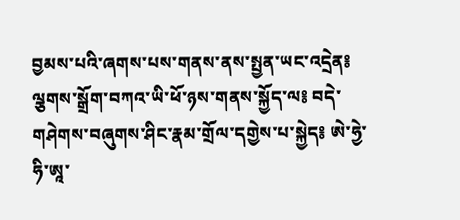བྱམས་པའི་ཞགས་པས་གནས་ནས་སྤྱན་ཡང་འདྲེན༔ ལྕགས་སྒྲོག་བཀའ་ཡི་ཕོ་ཉས་གནས་སྐྱོད་ལ༔ བདེ་གཤེགས་བཞུགས་ཤིང་རྣམ་གྲོལ་དགྱེས་པ་སྐྱེད༔ ཨེ་ཧྱེ་ཧི་ཨཱ་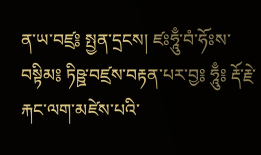ན་ཡ་བཛྲ༔ སྤྱན་དྲངས། ཛཿཧཱུྃ་བཾ་ཧོཿས་བསྟིམ༔ ཏིཥྛ་བཛྲས་བརྟན་པར་བྱ༔ ཧཱུྃ༔ རྡོ་རྗེ་རྐང་ལག་མཛེས་པའི་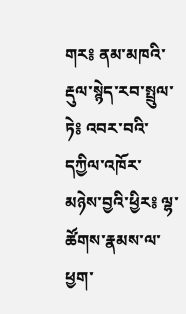གར༔ ནམ་མཁའི་རྡུལ་སྙེད་རབ་སྤྲུལ་ཏེ༔ འབར་བའི་དཀྱིལ་འཁོར་མཉེས་བྱའི་ཕྱིར༔ ལྷ་ཚོགས་རྣམས་ལ་ཕྱག་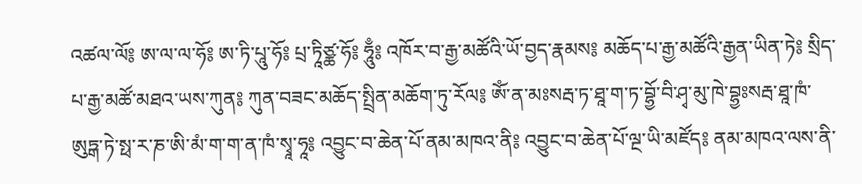འཚལ་ལོ༔ ཨ་ལ་ལ་ཧོ༔ ཨ་ཏི་པཱུ་ཧོ༔ པྲ་ཏཱིཙྪ་ཧོ༔ ཧཱུྃ༔ འཁོར་བ་རྒྱ་མཚོའི་ཡོ་བྱད་རྣམས༔ མཆོད་པ་རྒྱ་མཚོའི་རྒྱན་ཡིན་ཏེ༔ སྲིད་པ་རྒྱ་མཚོ་མཐའ་ཡས་ཀུན༔ ཀུན་བཟང་མཆོད་སྤྲིན་མཆོག་ཏུ་རོལ༔ ཨོཾ་ན་མཿསརྦ་ཏ་ཐཱ་ག་ཏ་བྷྱོ་བི་ཤྭ་མུ་ཁེ་བྷྱཿསརྦ་ཐཱ་ཁཾ་ཨུཏྒ་ཏེ་སྥ་ར་ཎ་ཨི་མཾ་ག་ག་ན་ཁཾ་སྭཱ་ཧཱ༔ འབྱུང་བ་ཆེན་པོ་ནམ་མཁའ་ནི༔ འབྱུང་བ་ཆེན་པོ་ལྔ་ཡི་མཛོད༔ ནམ་མཁའ་ལས་ནི་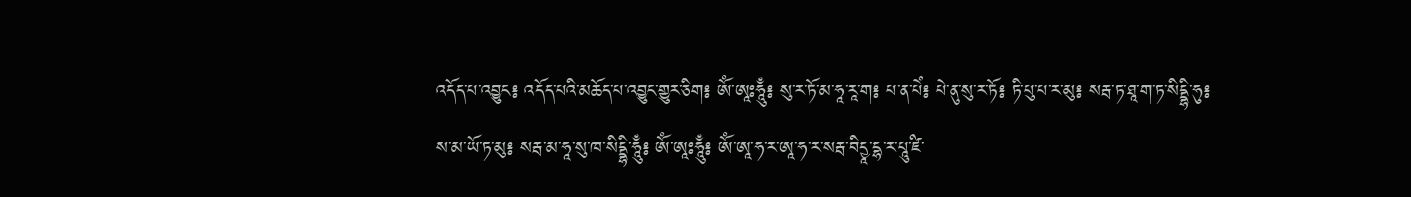འདོད་པ་འབྱུང༔ འདོད་པའི་མཆོད་པ་འབྱུང་གྱུར་ཅིག༔ ཨོཾ་ཨཱཿཧཱུྃ༔ སུ་ར་ཏོ་མ་ཧཱ་རཱ་ག༔ པ་ན་པེཾ༔ པེ་ནུ་སུ་ར་ཏོ༔ ཏི་པུ་པ་ར་མུ༔ སརྦ་ཏ་ཐཱ་ག་ཏ་སིདྡྷི་ཧུ༔ ས་མ་ཡོ་ཏ་མུ༔ སརྦ་མ་ཧཱ་སུ་ཁ་སིདྡྷི་ཧཱུྃ༔ ཨོཾ་ཨཱཿཧཱུྃ༔ ཨོཾ་ཨཱ་ཧ་ར་ཨཱ་ཧ་ར་སརྦ་བིདྱཱ་དྷ་ར་པཱུ་ཛི་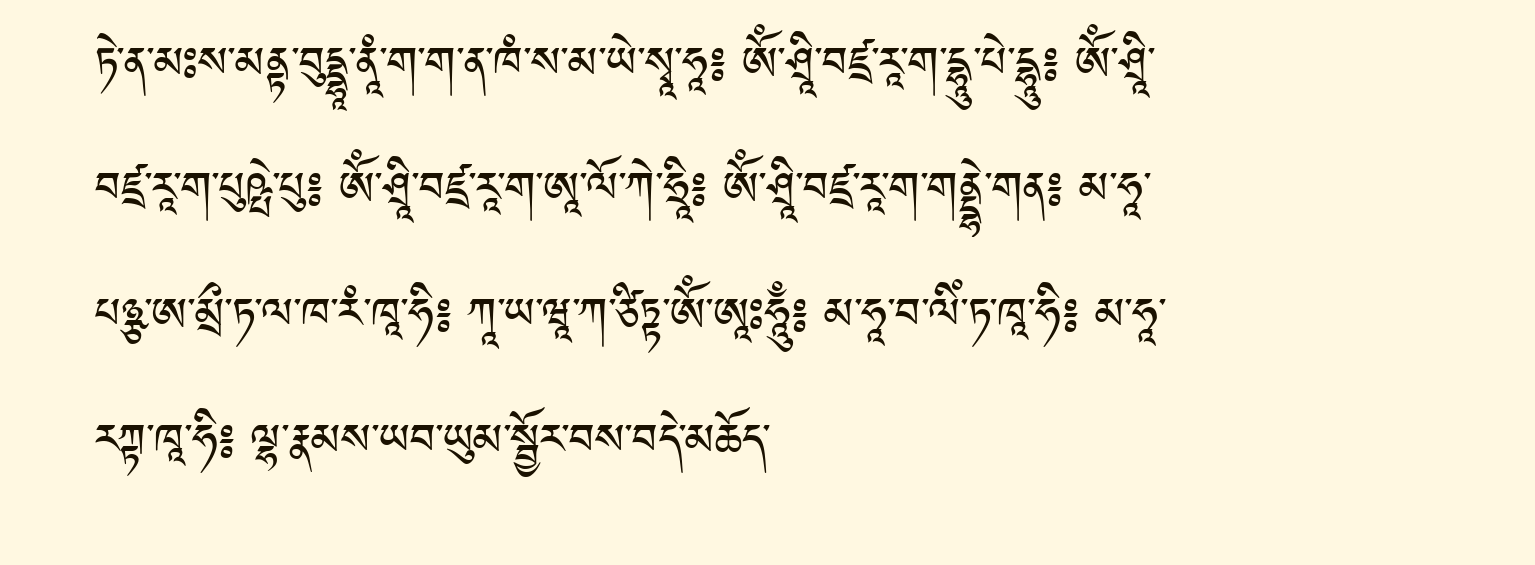ཏེ་ན་མཿས་མནྟ་བུདྡྷཱ་ནཱཾ་ག་ག་ན་ཁཾ་ས་མ་ཡེ་སྭཱ་ཧཱ༔ ཨོཾ་ཤྲཱི་བཛྲ་རཱ་ག་དྷཱུ་པེ་དྷཱུ༔ ཨོཾ་ཤྲཱི་བཛྲ་རཱ་ག་པུཥྤེ་པུ༔ ཨོཾ་ཤྲཱི་བཛྲ་རཱ་ག་ཨཱ་ལོ་ཀེ་ཧྲཱི༔ ཨོཾ་ཤྲཱི་བཛྲ་རཱ་ག་གནྡྷེ་གན༔ མ་ཧཱ་པཉྩ་ཨ་མྲྀ་ཏ་ལ་ཁ་རཾ་ཁཱ་ཧི༔ ཀཱ་ཡ་ཝཱ་ཀ་ཙིཏྟ་ཨོཾ་ཨཱཿཧཱུྃ༔ མ་ཧཱ་བ་ལིཾ་ཏ་ཁཱ་ཧི༔ མ་ཧཱ་རཀྟ་ཁཱ་ཧི༔ ལྷ་རྣམས་ཡབ་ཡུམ་སྦྱོར་བས་བདེ་མཆོད་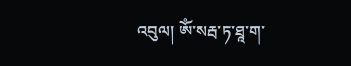འབུལ། ཨོཾ་སརྦ་ཏ་ཐཱ་ག་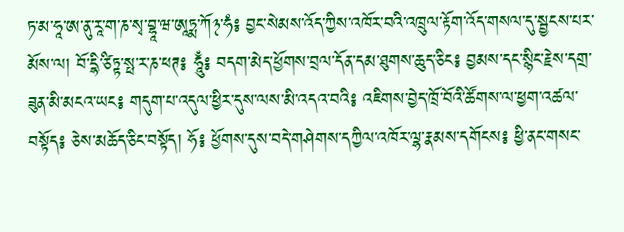ཏ་མ་ཧཱ་ཨ་ནུ་རཱ་ག་ཎ་སྭ་བྷཱ་ཝ་ཨཱཏྨ་ཀོ྅་ཧཾ༔ བྱང་སེམས་འོད་ཀྱིས་འཁོར་བའི་འཁྲུལ་རྟོག་འོད་གསལ་དུ་སྦྱངས་པར་མོས་ལ། བོ་དྷི་ཙིཏྟ་སྥ་ར་ཎ་ཕཊ༔ ཧཱུྃ༔ བདག་མེད་ཕྱོགས་བྲལ་དོན་དམ་ཐུགས་ཆུད་ཅིང༔ བྱམས་དང་སྙིང་རྗེས་དགྲ་ཟུན་མི་མངའ་ཡང༔ གདུག་པ་འདུལ་ཕྱིར་དུས་ལས་མི་འདའ་བའི༔ འཇིགས་བྱེད་ཁྲོ་བོའི་ཚོགས་ལ་ཕྱག་འཚལ་བསྟོད༔ ཅེས་མཆོད་ཅིང་བསྟོད། ཧོ༔ ཕྱོགས་དུས་བདེ་གཤེགས་དཀྱིལ་འཁོར་ལྷ་རྣམས་དགོངས༔ ཕྱི་ནང་གསང་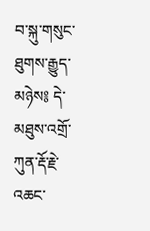བ་སྐུ་གསུང་ཐུགས་རྒྱུད་མཉེས༔ དེ་མཐུས་འགྲོ་ཀུན་རྡོ་རྗེ་འཆང་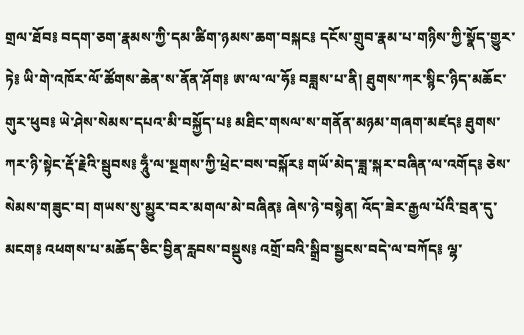གྲལ་ཐོབ༔ བདག་ཅག་རྣམས་ཀྱི་དམ་ཚིག་ཉམས་ཆག་བསྐང༔ དངོས་གྲུབ་རྣམ་པ་གཉིས་ཀྱི་སྣོད་གྱུར་ཏེ༔ ཡི་གེ་འཁོར་ལོ་ཚོགས་ཆེན་ས་ནོན་ཤོག༔ ཨ་ལ་ལ་ཧོ༔ བཟླས་པ་ནི། ཐུགས་ཀར་སྙིང་ཉིད་མཆོང་གུར་ཕུབ༔ ཡེ་ཤེས་སེམས་དཔའ་མི་བསྐྱོད་པ༔ མཐིང་གསལ་ས་གནོན་མཉམ་གཞག་མཛད༔ ཐུགས་ཀར་ཉི་སྟེང་རྡོ་རྗེའི་སྦུབས༔ ཧཱུྃ་ལ་སྔགས་ཀྱི་ཕྲེང་བས་བསྐོར༔ གཡོ་མེད་ཟླ་སྐར་བཞིན་ལ་འགོད༔ ཅེས་སེམས་གཟུང་བ། གཡས་སུ་མྱུར་བར་མགལ་མེ་བཞིན༔ ཞེས་ཉེ་བསྙེན། འོད་ཟེར་རྒྱལ་པོའི་བྲན་དུ་མངག༔ འཕགས་པ་མཆོད་ཅིང་བྱིན་རླབས་བསྡུས༔ འགྲོ་བའི་སྒྲིབ་སྦྱངས་བདེ་ལ་བཀོད༔ ལྷ་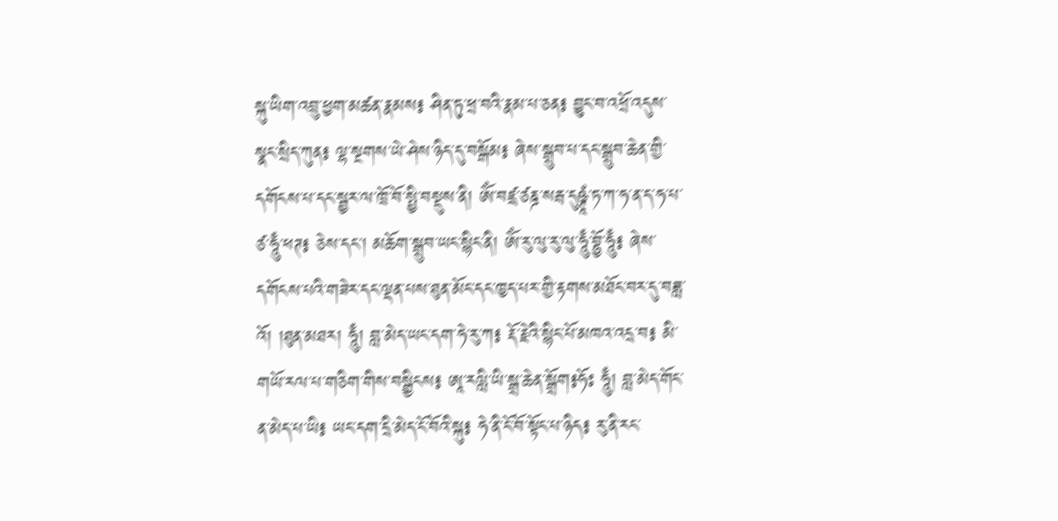སྐུ་ཡིག་འབྲུ་ཕྱག་མཚན་རྣམས༔ ཤིན་ཏུ་ཕྲ་བའི་རྣམ་པ་ཅན༔ བྱུང་བ་འཕྲོ་འདུས་སྣང་སྲིད་ཀུན༔ ལྷ་སྔགས་ཡེ་ཤེས་ཉིད་དུ་བསྒོམ༔ ཞེས་སྒྲུབ་པ་དང་སྒྲུབ་ཆེན་གྱི་དགོངས་པ་དང་སྦྱར་ལ་ཁྲོ་བོ་སྤྱི་བསྡུས་ནི། ཨོཾ་བཛྲ་ཙཎྜ་སརྦ་དུཥྚཱཾ་ཏ་ཀ་ཧ་ན་ད་ཧ་པ་ཙ་ཧཱུྃ་ཕཊ༔ ཅེས་དང་། མཆོག་སྒྲུབ་ཡང་སྙིང་ནི། ཨོཾ་རུ་ལུ་རུ་ལུ་ཧཱུྃ་བྷྱོ་ཧཱུྃ༔ ཞེས་དགོངས་པའི་གཟེར་དང་ལྡན་པས་ཐུན་མོང་དང་ཁྱད་པར་གྱི་རྟགས་མཐོང་བར་དུ་བཟླ་འོ། །ཐུན་མཐར། ཧཱུྃ། བླ་མེད་ཡང་དག་ཧེ་རུ་ཀ༔ རྡོ་རྗེའི་སྙིང་པོ་མཁའ་འདྲ་བ༔ མི་གཡོ་རལ་པ་གཅིག་གིས་བསྒྱིངས༔ ཨཱ་རལླི་ཡི་སྒྲ་ཆེན་སྒྲོག༔ཧོཿ ཧཱུྃ། བླ་མེད་གོང་ན་མེད་པ་ཡི༔ ཡང་དག་དྲི་མེད་ངོ་བོའི་སྐུ༔ ཧེ་ནི་ངོ་བོ་སྟོང་པ་ཉིད༔ རུ་ནི་རང་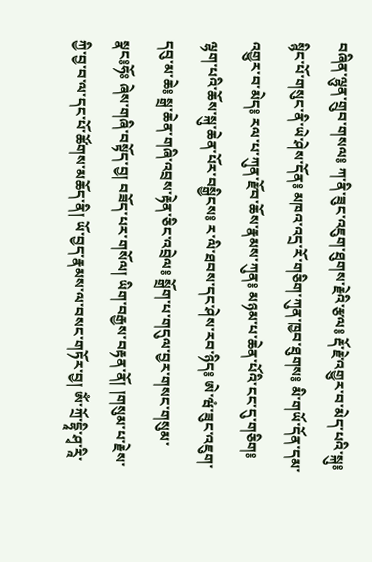བཞིན་ལྷུན་གྲུབ་གསལ༔ ཀ་ནི་ཟུང་འཇུག་ཐུགས་རྗེའི་རྩལ༔ རྡོ་རྗེ་འགྱུར་བ་མེད་པའི་སྐུ༔ སྙིང་པོ་གསུང་ནི་ཡེ་ཤེས་དོན༔ མཁའ་འདྲ་རོ་གཅིག་ཀུན་ཁྱབ་ཐུགས༔ མི་གཡོ་དོན་དམ་འགྱུར་བ་མེད༔ རལ་པ་ཀུན་རྫོབ་ཆོས་རྣམས་ཀུན༔ མཉམ་པ་ཆེན་པོའི་ངང་དུ་གཅིག༔ ལྷག་པའི་ཆོས་སྐུ་ཆེན་པོར་བསྒྱིངས༔ ར་ལི་ཐབས་དང་ཤེས་རབ་ཉིད༔ ཨེ་ཝཾ་ཟུང་འཇུག་དབུ་མ་ཆེ༔ སྒྲ་ཆེན་གཞི་འབྲས་རྟེན་ཅིང་འབྲེལ༔ སྒྲོག་པ་གདུལ་བྱར་གསང་གསུམ་སྣང༔ཧོཿ ཞེས་གཞི་བསྟོད་བྱ། བཟོད་པར་གསོལ། ཡིག་བརྒྱས་བརྟན་ནོ། །གསུམ་པ་རྗེས་ཀྱི་བྱ་བ་ལ་དང་པོ་ཚོགས་མཆོད་ནི། ཡོ་བྱད་རྣམས་ལ་བསང་གཏོར་བྱ། ཨོཾ་ཀྲོ་དྷཱི་ཤྭ་རཱི་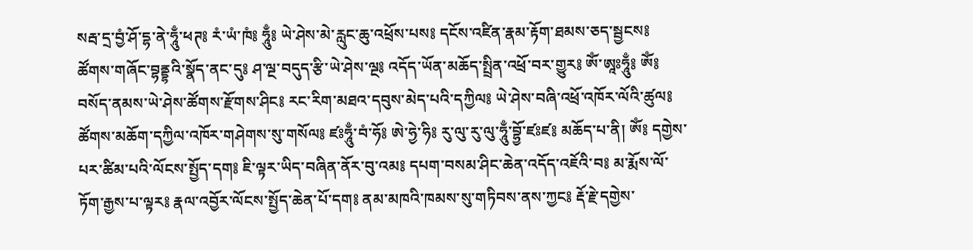སརྦ་དྲ་བྱཾ་ཤོ་དྷ་ནེ་ཧཱུྃ་ཕཊ༔ རཾ་ཡཾ་ཁཾ༔ ཧཱུྃ༔ ཡེ་ཤེས་མེ་རླུང་ཆུ་འཕྲོས་པས༔ དངོས་འཛིན་རྣམ་རྟོག་ཐམས་ཅད་སྦྱངས༔ ཚོགས་གཞོང་བྷནྡྷའི་སྣོད་ནང་དུ༔ ཤ་ལྔ་བདུད་རྩི་ཡེ་ཤེས་ལྔ༔ འདོད་ཡོན་མཆོད་སྤྲིན་འཕྲོ་བར་གྱུར༔ ཨོཾ་ཨཱཿཧཱུྃ༔ ཨོཾ༔ བསོད་ནམས་ཡེ་ཤེས་ཚོགས་རྫོགས་ཤིང༔ རང་རིག་མཐའ་དབུས་མེད་པའི་དཀྱིལ༔ ཡེ་ཤེས་བཞི་འཕྲོ་འཁོར་ལོའི་ཚུལ༔ ཚོགས་མཆོག་དཀྱིལ་འཁོར་གཤེགས་སུ་གསོལ༔ ཛཿཧཱུྃ་བཾ་ཧོ༔ ཨེ་ཧྱེ་ཧི༔ རུ་ལུ་རུ་ལུ་ཧཱུྃ་བྷྱོ་ཛཿཛ༔ མཆོད་པ་ནི། ཨོཾ༔ དགྱེས་པར་ཚིམ་པའི་ལོངས་སྤྱོད་དག༔ ཇི་ལྟར་ཡིད་བཞིན་ནོར་བུ་འམ༔ དཔག་བསམ་ཤིང་ཆེན་འདོད་འཇོའི་བ༔ མ་རྨོས་ལོ་ཏོག་རྒྱས་པ་ལྟར༔ རྣལ་འབྱོར་ལོངས་སྤྱོད་ཆེན་པོ་དག༔ ནམ་མཁའི་ཁམས་སུ་གཏིབས་ནས་ཀྱང༔ རྡོ་རྗེ་དགྱེས་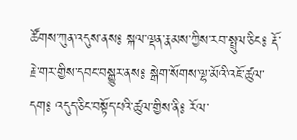ཚོགས་ཀུན་འདུས་ནས༔ སྐལ་ལྡན་རྣམས་ཀྱིས་རབ་སྤྲུལ་ཅིང༔ རྡོ་རྗེ་གར་གྱིས་དབང་བསྒྱུར་ནས༔ སྒེག་སོགས་ལྷ་མོའི་འཇོ་ཚུལ་དག༔ འདུད་ཅིང་བསྟོད་པའི་ཚུལ་གྱིས་ནི༔ རོལ་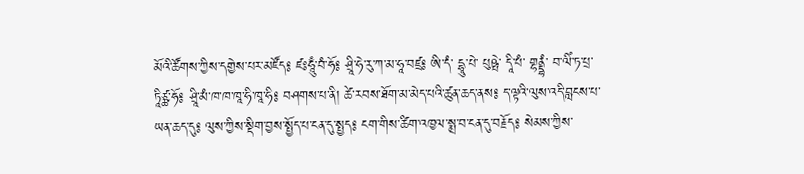མོའི་ཚོགས་ཀྱིས་དགྱེས་པར་མཛོད༔ ཛཿཧཱུྃ་བཾ་ཧོ༔ ཤྲཱི་ཧེ་རུ་ཀ་མ་ཧཱ་བཛྲ༔ ཨི་དཾ་ དྷཱུ་པེ་ པུཥྤེ་ དཱི་པཾ་ གྷནྡྷཾ་ བ་ལིཾ་ཏ་པྲ་ཏཱིཙྪ་ཧོ༔ ཤྲཱི་མཾ་ཁ་ཁ་ཁཱ་ཧི་ཁཱ་ཧི༔ བཤགས་པ་ནི། ཚེ་རབས་ཐོག་མ་མེད་པའི་ཚུན་ཆད་ནས༔ ད་ལྟའི་ལུས་འདི་བླངས་པ་ཡན་ཆད་དུ༔ ལུས་ཀྱིས་སྡིག་བྱས་སྤྱོད་པ་ངན་དུ་སྤྱད༔ ངག་གིས་ཚིག་འཁྱལ་སྨྲ་བ་ངན་དུ་བརྗོད༔ སེམས་ཀྱིས་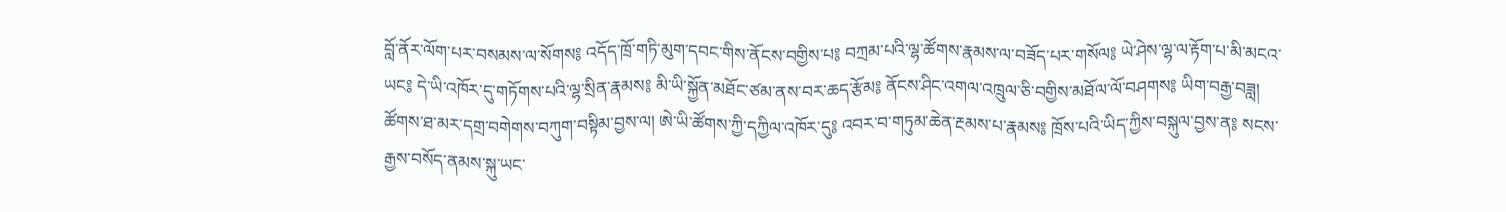བློ་ནོར་ལོག་པར་བསམས་ལ་སོགས༔ འདོད་ཁྲོ་གཏི་མུག་དབང་གིས་ནོངས་བགྱིས་པ༔ བཀྲམ་པའི་ལྷ་ཚོགས་རྣམས་ལ་བཟོད་པར་གསོལ༔ ཡེ་ཤེས་ལྷ་ལ་རྟོག་པ་མི་མངའ་ཡང༔ དེ་ཡི་འཁོར་དུ་གཏོགས་པའི་ལྷ་སྲིན་རྣམས༔ མི་ཡི་སྐྱོན་མཐོང་ཙམ་ནས་བར་ཆད་རྩོམ༔ ནོངས་ཤིང་འགལ་འཁྲུལ་ཅི་བགྱིས་མཐོལ་ལོ་བཤགས༔ ཡིག་བརྒྱ་བཟླ། ཚོགས་ཐ་མར་དགྲ་བགེགས་བཀུག་བསྟིམ་བྱས་ལ། ཨེ་ཡི་ཚོགས་ཀྱི་དཀྱིལ་འཁོར་དུ༔ འབར་བ་གཏུམ་ཆེན་རྔམས་པ་རྣམས༔ ཁྲོས་པའི་ཡིད་ཀྱིས་བསྐུལ་བྱས་ན༔ སངས་རྒྱས་བསོད་ནམས་སྐུ་ཡང་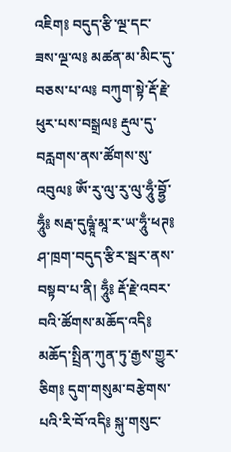འཇིག༔ བདུད་རྩི་ལྔ་དང་ཟས་ལྔ་ལ༔ མཚན་མ་མིང་དུ་བཅས་པ་ལ༔ བཀུག་སྟེ་རྡོ་རྗེ་ཕུར་པས་བསྒྲལ༔ རྡུལ་དུ་བརླགས་ནས་ཚོགས་སུ་འབུལ༔ ཨོཾ་རུ་ལུ་རུ་ལུ་ཧཱུྃ་བྷྱོ་ཧཱུྃ༔ སརྦ་དུཥྚཱཾ་མཱ་ར་ཡ་ཧཱུྃ་ཕཊ༔ ཤ་ཁྲག་བདུད་རྩིར་སྦར་ནས་བསྟབ་པ་ནི། ཧཱུྃ༔ རྡོ་རྗེ་འབར་བའི་ཚོགས་མཆོད་འདི༔ མཆོད་སྤྲིན་ཀུན་ཏུ་རྒྱས་གྱུར་ཅིག༔ དུག་གསུམ་བརྩེགས་པའི་རི་བོ་འདི༔ སྐུ་གསུང་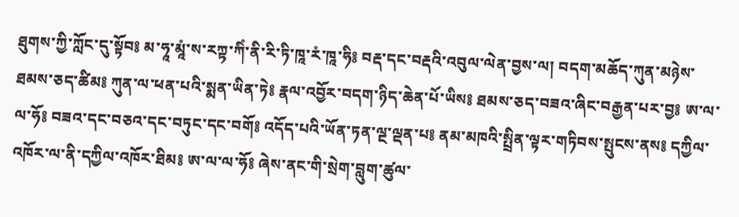ཐུགས་ཀྱི་ཀློང་དུ་སྟོབ༔ མ་ཧཱ་མཱཾ་ས་རཀྟ་ཀིཾ་ནི་རི་ཏི་ཁཱ་རཾ་ཁཱ་ཧི༔ བརྡ་དང་བརྡའི་འབུལ་ལེན་བྱས་ལ། བདག་མཆོད་ཀུན་མཉེས་ཐམས་ཅད་ཚིམ༔ ཀུན་ལ་ཕན་པའི་སྨན་ཡིན་ཏེ༔ རྣལ་འབྱོར་བདག་ཉིད་ཆེན་པོ་ཡིས༔ ཐམས་ཅད་བཟའ་ཞིང་བརྒྱན་པར་བྱ༔ ཨ་ལ་ལ་ཧོ༔ བཟའ་དང་བཅའ་དང་བཏུང་དང་བགོ༔ འདོད་པའི་ཡོན་ཏན་ལྔ་ལྡན་པ༔ ནམ་མཁའི་སྤྲིན་ལྟར་གཏིབས་སྤུངས་ནས༔ དཀྱིལ་འཁོར་ལ་ནི་དཀྱིལ་འཁོར་ཐིམ༔ ཨ་ལ་ལ་ཧོ༔ ཞེས་ནང་གི་སྲེག་བླུག་ཚུལ་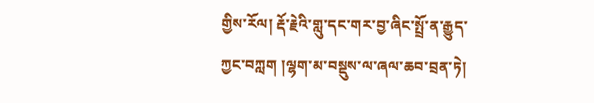གྱིས་རོལ། རྡོ་རྗེའི་གླུ་དང་གར་བྱ་ཞིང་སྤྲོ་ན་རྒྱུད་ཀྱང་བཀླག །ལྷག་མ་བསྡུས་ལ་ཞལ་ཆབ་བྲན་ཏེ།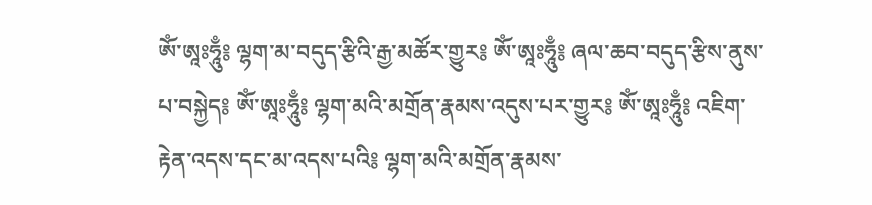ཨོཾ་ཨཱཿཧཱུྃ༔ ལྷག་མ་བདུད་རྩིའི་རྒྱ་མཚོར་གྱུར༔ ཨོཾ་ཨཱཿཧཱུྃ༔ ཞལ་ཆབ་བདུད་རྩིས་ནུས་པ་བསྐྱེད༔ ཨོཾ་ཨཱཿཧཱུྃ༔ ལྷག་མའི་མགྲོན་རྣམས་འདུས་པར་གྱུར༔ ཨོཾ་ཨཱཿཧཱུྃ༔ འཇིག་རྟེན་འདས་དང་མ་འདས་པའི༔ ལྷག་མའི་མགྲོན་རྣམས་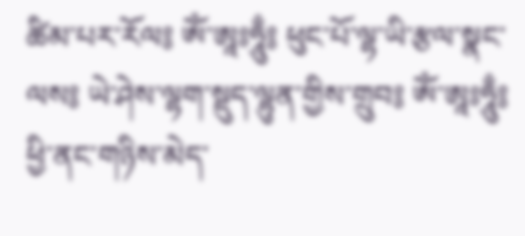ཚིམ་པར་རོལ༔ ཨོཾ་ཨཱཿཧཱུྃ༔ ཕུང་པོ་ལྷ་ཡི་རྩལ་སྣང་ལས༔ ཡེ་ཤེས་ལྷག་སྡུད་ལྷུན་གྱིས་གྲུབ༔ ཨོཾ་ཨཱཿཧཱུྃ༔ ཕྱི་ནང་གཉིས་མེད་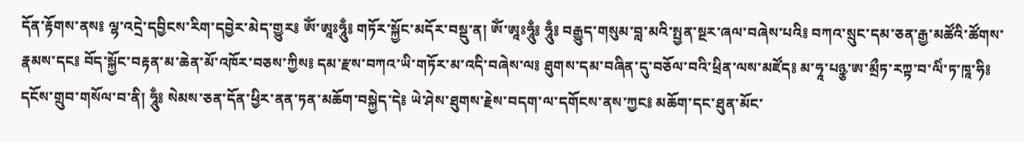དོན་རྟོགས་ནས༔ ལྷ་འདྲེ་དབྱིངས་རིག་དབྱེར་མེད་གྱུར༔ ཨོཾ་ཨཱཿཧཱུྃ༔ གཏོར་སྐྱོང་མདོར་བསྡུ་ན། ཨོཾ་ཨཱཿཧཱུྃ༔ ཧཱུྃ༔ བརྒྱུད་གསུམ་བླ་མའི་སྤྱན་སྔར་ཞལ་བཞེས་པའི༔ བཀའ་སྲུང་དམ་ཅན་རྒྱ་མཚོའི་ཚོགས་རྣམས་དང༔ བོད་སྐྱོང་བརྟན་མ་ཆེན་མོ་འཁོར་བཅས་ཀྱིས༔ དམ་རྫས་བཀའ་ཡི་གཏོར་མ་འདི་བཞེས་ལ༔ ཐུགས་དམ་བཞིན་དུ་བཅོལ་བའི་ཕྲིན་ལས་མཛོད༔ མ་ཧཱ་པཉྩ་ཨ་མྲྀཏ་རཀྟ་བ་ལིཾ་ཏ་ཁཱ་ཧི༔ དངོས་གྲུབ་གསོལ་བ་ནི། ཧཱུྃ༔ སེམས་ཅན་དོན་ཕྱིར་ནན་ཏན་མཆོག་བསྐྱེད་དེ༔ ཡེ་ཤེས་ཐུགས་རྗེས་བདག་ལ་དགོངས་ནས་ཀྱང༔ མཆོག་དང་ཐུན་མོང་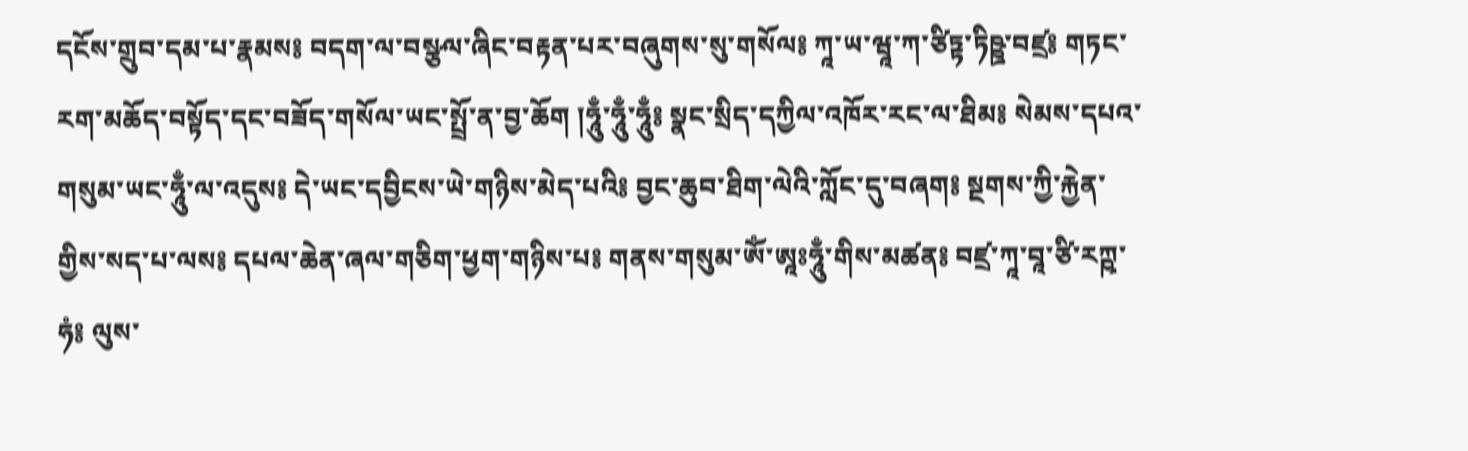དངོས་གྲུབ་དམ་པ་རྣམས༔ བདག་ལ་བསྩལ་ཞིང་བརྟན་པར་བཞུགས་སུ་གསོལ༔ ཀཱ་ཡ་ཝཱ་ཀ་ཙིཏྟ་ཏིཥྛ་བཛྲ༔ གཏང་རག་མཆོད་བསྟོད་དང་བཟོད་གསོལ་ཡང་སྤྲོ་ན་བྱ་ཆོག །ཧཱུྃ་ཧཱུྃ་ཧཱུྃ༔ སྣང་སྲིད་དཀྱིལ་འཁོར་རང་ལ་ཐིམ༔ སེམས་དཔའ་གསུམ་ཡང་ཧཱུྃ་ལ་འདུས༔ དེ་ཡང་དབྱིངས་ཡེ་གཉིས་མེད་པའི༔ བྱང་ཆུབ་ཐིག་ལེའི་ཀློང་དུ་བཞག༔ སྔགས་ཀྱི་རྐྱེན་གྱིས་སད་པ་ལས༔ དཔལ་ཆེན་ཞལ་གཅིག་ཕྱག་གཉིས་པ༔ གནས་གསུམ་ཨོཾ་ཨཱཿཧཱུྃ་གིས་མཚན༔ བཛྲ་ཀཱ་བཱ་ཙི་རཀྵ་ཧཾ༔ ལུས་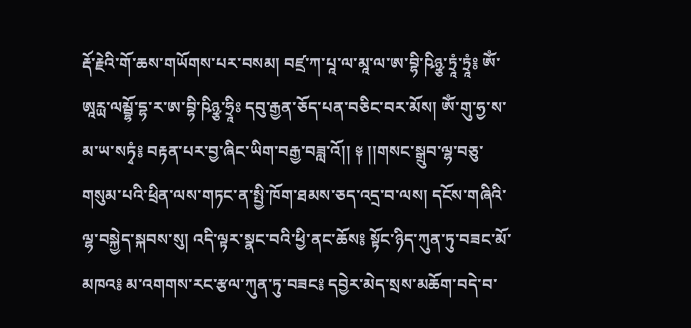རྡོ་རྗེའི་གོ་ཆས་གཡོགས་པར་བསམ། བཛྲ་ཀ་པཱ་ལ་མཱ་ལ་ཨ་བྷི་ཥིཉྩ་ཏྲཱཾ་ཏྲཱཾ༔ ཨོཾ་ཨཱརྻ་ལམྦྷོ་དྷ་ར་ཨ་བྷི་ཥིཉྩ་ཧྲཱིཿ དབུ་རྒྱན་ཅོད་པན་བཅིང་བར་མོས། ཨོཾ་གུ་ཧྱ་ས་མ་ཡ་སཏྭཾ༔ བརྟན་པར་བྱ་ཞིང་ཡིག་བརྒྱ་བཟླ་འོ།། ༈ །།གསང་སྒྲུབ་ལྷ་བཅུ་གསུམ་པའི་ཕྲིན་ལས་གཏང་ན་སྤྱི་ཁོག་ཐམས་ཅད་འདྲ་བ་ལས། དངོས་གཞིའི་ལྷ་བསྐྱེད་སྐབས་སུ། འདི་ལྟར་སྣང་བའི་ཕྱི་ནང་ཆོས༔ སྟོང་ཉིད་ཀུན་ཏུ་བཟང་མོ་མཁའ༔ མ་འགགས་རང་རྩལ་ཀུན་ཏུ་བཟང༔ དབྱེར་མེད་སྲས་མཆོག་བདེ་བ་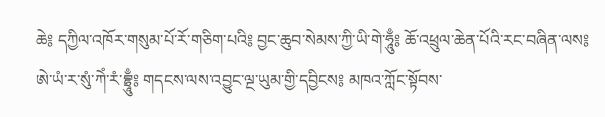ཆེ༔ དཀྱིལ་འཁོར་གསུམ་པོ་རོ་གཅིག་པའི༔ བྱང་ཆུབ་སེམས་ཀྱི་ཡི་གེ་ཧཱུྃ༔ ཆོ་འཕྲུལ་ཆེན་པོའི་རང་བཞིན་ལས༔ ཨེ་ཡཾ་ར་སུཾ་ཀེཾ་རཾ་བྷྲཱུྃ༔ གདངས་ལས་འབྱུང་ལྔ་ཡུམ་གྱི་དབྱིངས༔ མཁའ་ཀློང་སྟོབས་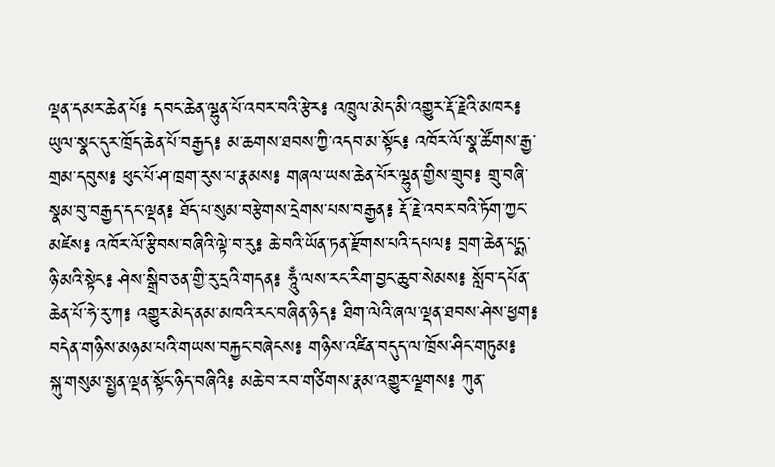ལྡན་དམར་ཆེན་པོ༔ དབང་ཆེན་ལྷུན་པོ་འབར་བའི་རྩེར༔ འཁྲུལ་མེད་མི་འགྱུར་རྡོ་རྗེའི་མཁར༔ ཡུལ་སྣང་དུར་ཁྲོད་ཆེན་པོ་བརྒྱད༔ མ་ཆགས་ཐབས་ཀྱི་འདབ་མ་སྟོང༔ འཁོར་ལོ་སྣ་ཚོགས་རྒྱ་གྲམ་དབུས༔ ཕུང་པོ་ཤ་ཁྲག་རུས་པ་རྣམས༔ གཞལ་ཡས་ཆེན་པོར་ལྷུན་གྱིས་གྲུབ༔ གྲུ་བཞི་སྣམ་བུ་བརྒྱད་དང་ལྡན༔ ཐོད་པ་སུམ་བརྩེགས་དྲེགས་པས་བརྒྱན༔ རྡོ་རྗེ་འབར་བའི་ཏོག་ཀྱང་མཛེས༔ འཁོར་ལོ་རྩིབས་བཞིའི་ལྟེ་བ་རུ༔ ཆེ་བའི་ཡོན་ཏན་རྫོགས་པའི་དཔལ༔ བྲག་ཆེན་པདྨ་ཉི་མའི་སྟེང༔ ཤེས་སྒྲིབ་ཅན་གྱི་རུ་དྲའི་གདན༔ ཧཱུྃ་ལས་རང་རིག་བྱང་ཆུབ་སེམས༔ སློབ་དཔོན་ཆེན་པོ་ཧེ་རུ་ཀ༔ འགྱུར་མེད་ནམ་མཁའི་རང་བཞིན་ཉིད༔ ཐིག་ལེའི་ཞལ་ལྡན་ཐབས་ཤེས་ཕྱག༔ བདེན་གཉིས་མཉམ་པའི་གཡས་བརྐྱང་བཞེངས༔ གཉིས་འཛིན་བདུད་ལ་ཁྲོས་ཤིང་གཏུམ༔ སྐུ་གསུམ་སྤྱན་ལྡན་སྟོང་ཉིད་བཞིའི༔ མཆེ་བ་རབ་གཙིགས་རྣམ་འགྱུར་ལྗགས༔ ཀུན་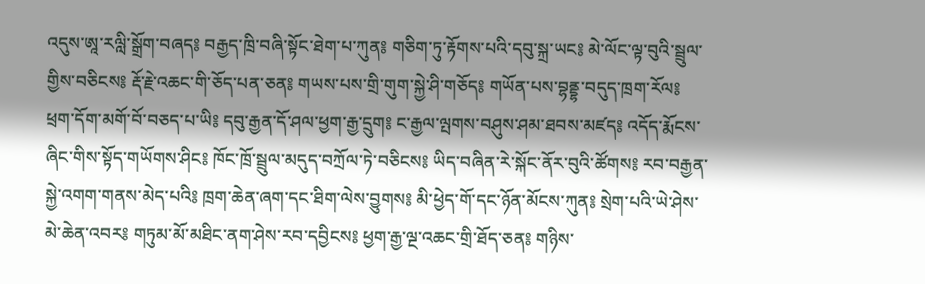འདུས་ཨཱ་རལླི་སྒྲོག་བཞད༔ བརྒྱད་ཁྲི་བཞི་སྟོང་ཐེག་པ་ཀུན༔ གཅིག་ཏུ་རྟོགས་པའི་དབུ་སྐྲ་ཡང༔ མེ་ལོང་ལྟ་བུའི་སྦྲུལ་གྱིས་བཅིངས༔ རྡོ་རྗེ་འཆང་གི་ཅོད་པན་ཅན༔ གཡས་པས་གྲི་གུག་སྐྱེ་ཤི་གཅོད༔ གཡོན་པས་བྷནྡྷ་བདུད་ཁྲག་རོལ༔ ཕྲག་དོག་མགོ་བོ་བཅད་པ་ཡི༔ དབུ་རྒྱན་དོ་ཤལ་ཕྱག་རྒྱ་དྲུག༔ ང་རྒྱལ་ལྤགས་བཤུས་ཤམ་ཐབས་མཛད༔ འདོད་རྨོངས་ཞིང་གིས་སྟོད་གཡོགས་ཤིང༔ ཁོང་ཁྲོ་སྦྲུལ་མདུད་བཀྲོལ་ཏེ་བཅིངས༔ ཡིད་བཞིན་རེ་སྐོང་ནོར་བུའི་ཚོགས༔ རབ་བརྒྱན་སྐྱེ་འགག་གནས་མེད་པའི༔ ཁྲག་ཆེན་ཞག་དང་ཐིག་ལེས་བྱུགས༔ མི་ཕྱེད་གོ་དང་ཉོན་མོངས་ཀུན༔ སྲེག་པའི་ཡེ་ཤེས་མེ་ཆེན་འབར༔ གཏུམ་མོ་མཐིང་ནག་ཤེས་རབ་དབྱིངས༔ ཕྱག་རྒྱ་ལྔ་འཆང་གྲི་ཐོད་ཅན༔ གཉིས་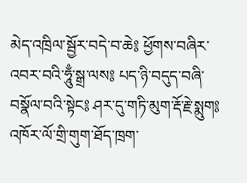མེད་འཁྲིལ་སྦྱོར་བདེ་བ་ཆེ༔ ཕྱོགས་བཞིར་འབར་བའི་ཧཱུྃ་སྒྲ་ལས༔ པད་ཉི་བདུད་བཞི་བསྣོལ་བའི་སྟེང༔ ཤར་དུ་གཏི་མུག་རྡོ་རྗེ་སྨུག༔ འཁོར་ལོ་གྲི་གུག་ཐོད་ཁྲག་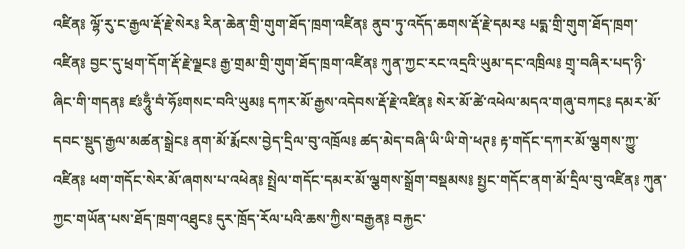འཛིན༔ ལྷོ་རུ་ང་རྒྱལ་རྡོ་རྗེ་སེར༔ རིན་ཆེན་གྲི་གུག་ཐོད་ཁྲག་འཛིན༔ ནུབ་ཏུ་འདོད་ཆགས་རྡོ་རྗེ་དམར༔ པདྨ་གྲི་གུག་ཐོད་ཁྲག་འཛིན༔ བྱང་དུ་ཕྲག་དོག་རྡོ་རྗེ་ལྗང༔ རྒྱ་གྲམ་གྲི་གུག་ཐོད་ཁྲག་འཛིན༔ ཀུན་ཀྱང་རང་འདྲའི་ཡུམ་དང་འཁྲིལ༔ གྲྭ་བཞིར་པད་ཉི་ཞིང་གི་གདན༔ ཛཿཧཱུྃ་བཾ་ཧོཿགསང་བའི་ཡུམ༔ དཀར་མོ་རྒྱས་འདེབས་རྡོ་རྗེ་འཛིན༔ སེར་མོ་ཚེ་འཕེལ་མདའ་གཞུ་བཀང༔ དམར་མོ་དབང་སྡུད་རྒྱལ་མཚན་སྒྲེང༔ ནག་མོ་རྨོངས་བྱེད་དྲིལ་བུ་འཁྲོལ༔ ཚད་མེད་བཞི་ཡི་ཡི་གེ་ཕཊ༔ རྟ་གདོང་དཀར་མོ་ལྕགས་ཀྱུ་འཛིན༔ ཕག་གདོང་སེར་མོ་ཞགས་པ་འཕེན༔ སྤྲེལ་གདོང་དམར་མོ་ལྕགས་སྒྲོག་བསྡམས༔ སྤྱང་གདོང་ནག་མོ་དྲིལ་བུ་འཛིན༔ ཀུན་ཀྱང་གཡོན་པས་ཐོད་ཁྲག་འཐུང༔ དུར་ཁྲོད་རོལ་པའི་ཆས་ཀྱིས་བརྒྱན༔ བརྐྱང་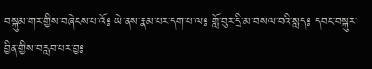བསྐུམ་གར་གྱིས་བཞེངས་པ་འོ༔ ཡེ་ནས་རྣམ་པར་དག་པ་ལ༔ གློ་བུར་དྲི་མ་བསལ་བའི་སླད༔ དབང་བསྐུར་བྱིན་གྱིས་བརླབ་པར་བྱ༔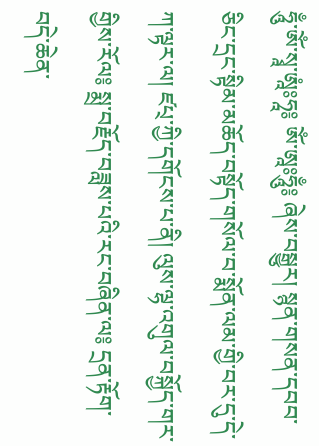ཧཱུྃ་ཨོཾ་སྭཱ་ཨཱཾཿཧཱ༔ ཨོཾ་ཨཱཿཧཱུྃ༔ ཞེས་བསྒྱུར། སྙན་གསན་དབབ་ཅིང་དྲང་སྟིམ་མཆོད་བསྟོད་གསོལ་བ་སྨོན་ལམ་གྱི་བར་དུ་དེ་ཀ་ལྟར་ལ། ཛཔ྄་ཀྱི་དགོངས་པ་ནི། ལུས་ལྷ་འགུལ་བསྐྱོད་གར་གྱིས་རོལ༔ སྨྲ་བརྗོད་བཟླས་པའི་རང་བཞིན་ལ༔ དྲན་རྟོག་བདེ་ཆེན་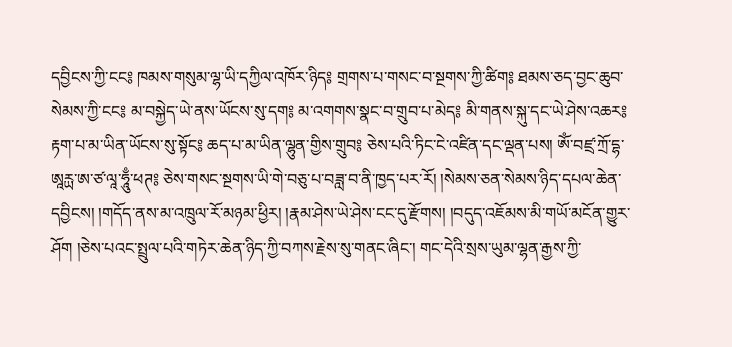དབྱིངས་ཀྱི་ངང༔ ཁམས་གསུམ་ལྷ་ཡི་དཀྱིལ་འཁོར་ཉིད༔ གྲགས་པ་གསང་བ་སྔགས་ཀྱི་ཚིག༔ ཐམས་ཅད་བྱང་ཆུབ་སེམས་ཀྱི་ངང༔ མ་བསྐྱེད་ཡེ་ནས་ཡོངས་སུ་དག༔ མ་འགགས་སྣང་བ་གྲུབ་པ་མེད༔ མི་གནས་སྐུ་དང་ཡེ་ཤེས་འཆར༔ རྟག་པ་མ་ཡིན་ཡོངས་སུ་སྟོང༔ ཆད་པ་མ་ཡིན་ལྷུན་གྱིས་གྲུབ༔ ཅེས་པའི་ཏིང་ངེ་འཛིན་དང་ལྡན་པས། ཨོཾ་བཛྲ་ཀྲོ་དྷ་ཨཱརྻ་ཨ་ཙ་ལཱ་ཧཱུྃ་ཕཊ༔ ཅེས་གསང་སྔགས་ཡི་གེ་བཅུ་པ་བཟླ་བ་ནི་ཁྱད་པར་རོ། །སེམས་ཅན་སེམས་ཉིད་དཔལ་ཆེན་དབྱིངས། །གདོད་ནས་མ་འཁྲུལ་རོ་མཉམ་ཕྱིར། །རྣམ་ཤེས་ཡེ་ཤེས་ངང་དུ་རྫོགས། །བདུད་འཇོམས་མི་གཡོ་མངོན་གྱུར་ཤོག །ཅེས་པའང་སྤྲུལ་པའི་གཏེར་ཆེན་ཉིད་ཀྱི་བཀས་རྗེས་སུ་གནང་ཞིང་། གང་དེའི་སྲས་ཡུམ་ལྷན་རྒྱས་ཀྱི་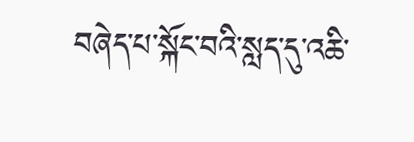བཞེད་པ་སྐོང་བའི་སླད་དུ་འཆི་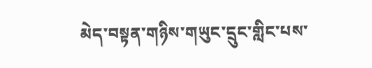མེད་བསྟན་གཉིས་གཡུང་དྲུང་གླིང་པས་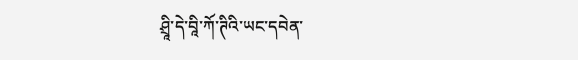ཤྲཱི་དེ་བཱི་ཀོ་ཊིའི་ཡང་དབེན་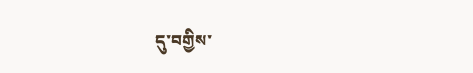དུ་བགྱིས་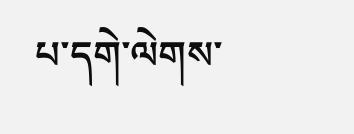པ་དགེ་ལེགས་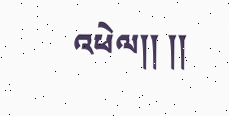འཕེལ།། །།